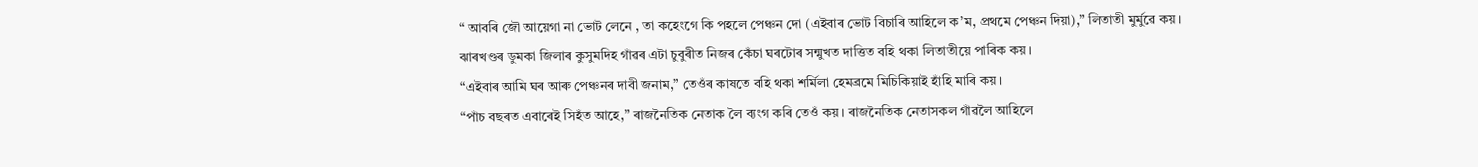“ আবৰি জৌ আয়েগা না ভোট লেনে , তা কহেংগে কি পহলে পেঞ্চন দো (এইবাৰ ভোট বিচাৰি আহিলে ক’ম, প্ৰথমে পেঞ্চন দিয়া),” লিতাতী মুৰ্মুৱে কয়।
ঝাৰখণ্ডৰ ডুমকা জিলাৰ কুসুমদিহ গাঁৱৰ এটা চুবুৰীত নিজৰ কেঁচা ঘৰটোৰ সন্মুখত দাত্তিত বহি থকা লিতাতীয়ে পাৰিক কয়।
“এইবাৰ আমি ঘৰ আৰু পেঞ্চনৰ দাবী জনাম,” তেওঁৰ কাষতে বহি থকা শৰ্মিলা হেমব্ৰমে মিচিকিয়াই হাঁহি মাৰি কয়।
“পাঁচ বছৰত এবাৰেই সিহঁত আহে,” ৰাজনৈতিক নেতাক লৈ ব্যংগ কৰি তেওঁ কয়। ৰাজনৈতিক নেতাসকল গাঁৱলৈ আহিলে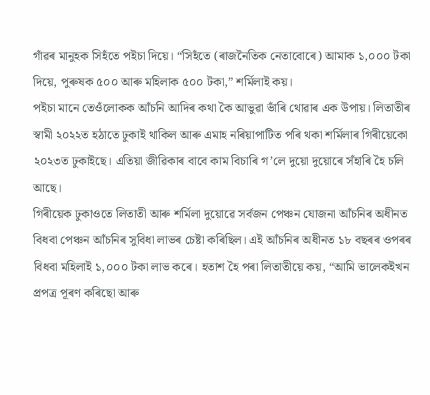গাঁৱৰ মানুহক সিহঁতে পইচা দিয়ে। “সিহঁতে (ৰাজনৈতিক নেতাবোৰে) আমাক ১,০০০ টকা দিয়ে, পুৰুষক ৫০০ আৰু মহিলাক ৫০০ টকা,” শৰ্মিলাই কয়।
পইচা মানে তেওঁলোকক আঁচনি আদিৰ কথা কৈ আভুৱা ভাঁৰি থোৱাৰ এক উপায়। লিতাতীৰ স্বামী ২০২২ত হঠাতে ঢুকাই থাকিল আৰু এমাহ নৰিয়াপাটিত পৰি থকা শৰ্মিলাৰ গিৰীয়েকো ২০২৩ত ঢুকাইছে। এতিয়া জীৱিকাৰ বাবে কাম বিচাৰি গ’লে দুয়ো দুয়োৰে সঁহাৰি হৈ চলি আছে।
গিৰীয়েক ঢুকাওতে লিতাতী আৰু শৰ্মিলা দুয়োৱে সৰ্বজন পেঞ্চন যোজনা আঁচনিৰ অধীনত বিধবা পেঞ্চন আঁচনিৰ সুবিধা লাভৰ চেষ্টা কৰিছিল। এই আঁচনিৰ অধীনত ১৮ বছৰৰ ওপৰৰ বিধবা মহিলাই ১,০০০ টকা লাভ কৰে। হতাশ হৈ পৰা লিতাতীয়ে কয়, “আমি ভালেকইখন প্ৰপত্ৰ পূৰণ কৰিছো আৰু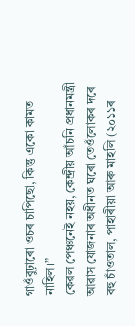গাওঁবুঢ়াৰো ওচৰ চাপিছো, কিন্তু একো কামত নাহিল।”
কেৱল পেঞ্চনেই নহয়, কেন্দ্ৰীয় আঁচনি প্ৰধানমন্ত্ৰী আৱাস যোজনাৰ অধীনত ঘৰো তেওঁলোকৰ দৰে বহু চাঁওতাল, পাহাৰীয়া আৰু মাহলি (২০১১ৰ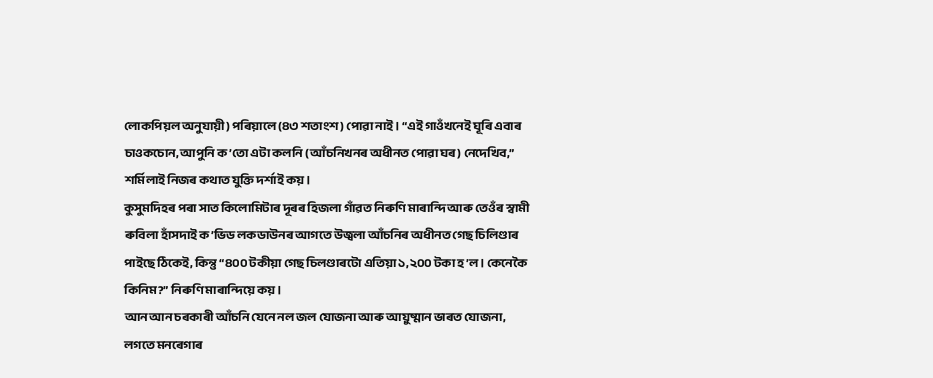লোকপিয়ল অনুযায়ী) পৰিয়ালে (৪৩ শতাংশ) পোৱা নাই। “এই গাওঁখনেই ঘূৰি এবাৰ চাওকচোন, আপুনি ক’তো এটা কলনি ( আঁচনিখনৰ অধীনত পোৱা ঘৰ) নেদেখিব,” শৰ্মিলাই নিজৰ কথাত যুক্তি দৰ্শাই কয়।
কুসুমদিহৰ পৰা সাত কিলোমিটাৰ দূৰৰ হিজলা গাঁৱত নিৰুণি মাৰান্দি আৰু তেওঁৰ স্বামী ৰুবিলা হাঁসদাই ক’ভিড লকডাউনৰ আগতে উজ্বলা আঁচনিৰ অধীনত গেছ চিলিণ্ডাৰ পাইছে ঠিকেই, কিন্তু “৪০০ টকীয়া গেছ চিলণ্ডাৰটো এতিয়া ১,২০০ টকা হ’ল। কেনেকৈ কিনিম?” নিৰুণি মাৰান্দিয়ে কয়।
আন আন চৰকাৰী আঁচনি যেনে নল জল যোজনা আৰু আয়ুষ্মান ভাৰত যোজনা, লগতে মনৰেগাৰ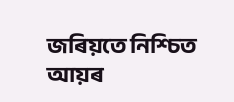জৰিয়তে নিশ্চিত আয়ৰ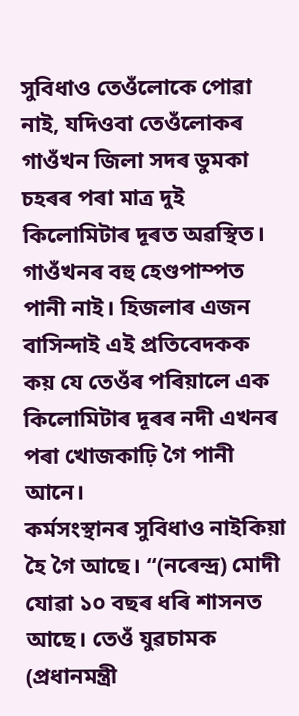সুবিধাও তেওঁলোকে পোৱা নাই, যদিওবা তেওঁলোকৰ গাওঁখন জিলা সদৰ ডুমকা চহৰৰ পৰা মাত্ৰ দুই কিলোমিটাৰ দূৰত অৱস্থিত। গাওঁখনৰ বহু হেণ্ডপাম্পত পানী নাই। হিজলাৰ এজন বাসিন্দাই এই প্ৰতিবেদকক কয় যে তেওঁৰ পৰিয়ালে এক কিলোমিটাৰ দূৰৰ নদী এখনৰ পৰা খোজকাঢ়ি গৈ পানী আনে।
কৰ্মসংস্থানৰ সুবিধাও নাইকিয়া হৈ গৈ আছে। “(নৰেন্দ্ৰ) মোদী যোৱা ১০ বছৰ ধৰি শাসনত আছে। তেওঁ যুৱচামক (প্ৰধানমন্ত্ৰী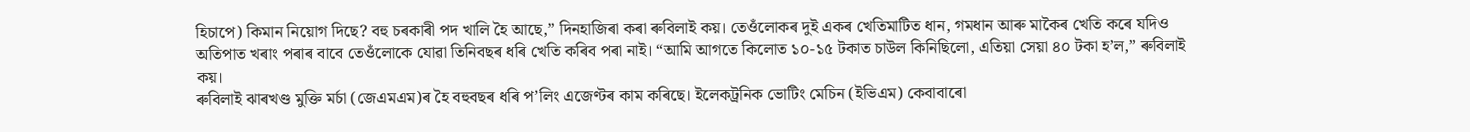হিচাপে) কিমান নিয়োগ দিছে? বহু চৰকাৰী পদ খালি হৈ আছে,” দিনহাজিৰা কৰা ৰুবিলাই কয়। তেওঁলোকৰ দুই একৰ খেতিমাটিত ধান, গমধান আৰু মাকৈৰ খেতি কৰে যদিও অতিপাত খৰাং পৰাৰ বাবে তেওঁলোকে যোৱা তিনিবছৰ ধৰি খেতি কৰিব পৰা নাই। “আমি আগতে কিলোত ১০-১৫ টকাত চাউল কিনিছিলো, এতিয়া সেয়া ৪০ টকা হ’ল,” ৰুবিলাই কয়।
ৰুবিলাই ঝাৰখণ্ড মুক্তি মৰ্চা (জেএমএম)ৰ হৈ বহুবছৰ ধৰি প’লিং এজেণ্টৰ কাম কৰিছে। ইলেকট্ৰনিক ভোটিং মেচিন (ইভিএম) কেবাবাৰো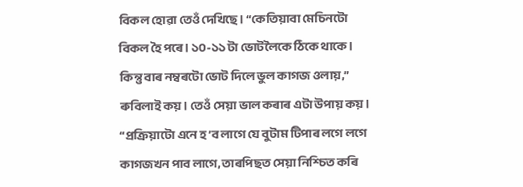বিকল হোৱা তেওঁ দেখিছে। “কেতিয়াবা মেচিনটো বিকল হৈ পৰে। ১০-১১ টা ভোটলৈকে ঠিকে থাকে। কিন্তু বাৰ নম্বৰটো ভোট দিলে ভুল কাগজ ওলায়,” ৰুবিলাই কয়। তেওঁ সেয়া ভাল কৰাৰ এটা উপায় কয়। “প্ৰক্ৰিয়াটো এনে হ’ব লাগে যে বুটাম টিপাৰ লগে লগে কাগজখন পাব লাগে, তাৰপিছত সেয়া নিশ্চিত কৰি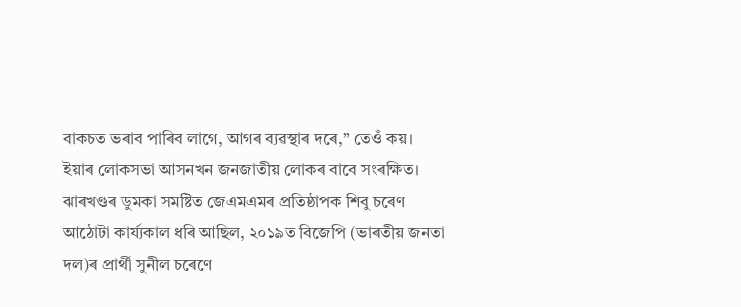বাকচত ভৰাব পাৰিব লাগে, আগৰ ব্যৱস্থাৰ দৰে,” তেওঁ কয়।
ইয়াৰ লোকসভা আসনখন জনজাতীয় লোকৰ বাবে সংৰক্ষিত। ঝাৰখণ্ডৰ ডুমকা সমষ্টিত জেএমএমৰ প্ৰতিষ্ঠাপক শিবু চৰেণ আঠোটা কাৰ্য্যকাল ধৰি আছিল, ২০১৯ত বিজেপি (ভাৰতীয় জনতা দল)ৰ প্ৰাৰ্থী সুনীল চৰেণে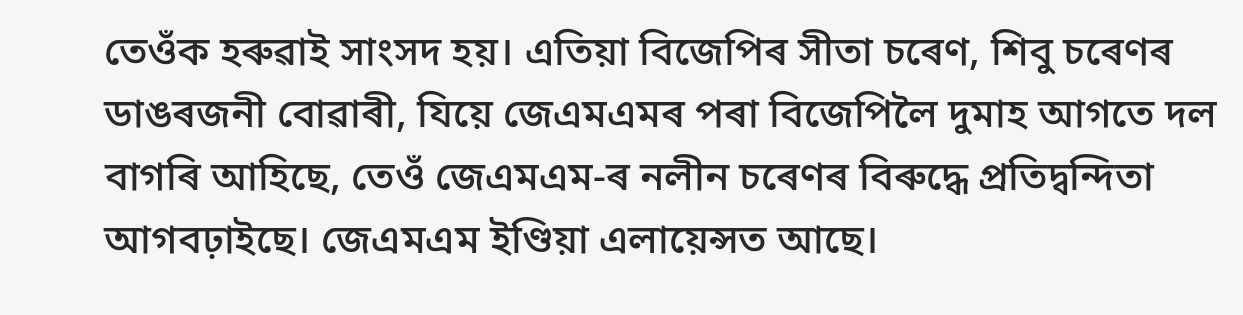তেওঁক হৰুৱাই সাংসদ হয়। এতিয়া বিজেপিৰ সীতা চৰেণ, শিবু চৰেণৰ ডাঙৰজনী বোৱাৰী, যিয়ে জেএমএমৰ পৰা বিজেপিলৈ দুমাহ আগতে দল বাগৰি আহিছে, তেওঁ জেএমএম-ৰ নলীন চৰেণৰ বিৰুদ্ধে প্ৰতিদ্বন্দিতা আগবঢ়াইছে। জেএমএম ইণ্ডিয়া এলায়েন্সত আছে।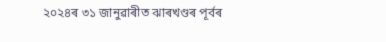২০২৪ৰ ৩১ জানুৱাৰীত ঝাৰখণ্ডৰ পূৰ্বৰ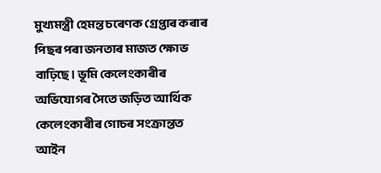মুখ্যমন্ত্ৰী হেমন্ত চৰেণক গ্ৰেপ্তাৰ কৰাৰ পিছৰ পৰা জনতাৰ মাজত ক্ষোভ বাঢ়িছে। ভূমি কেলেংকাৰীৰ অভিযোগৰ সৈতে জড়িত আৰ্থিক কেলেংকাৰীৰ গোচৰ সংক্ৰান্তত আইন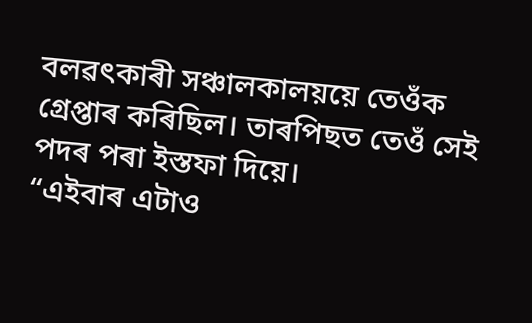বলৱৎকাৰী সঞ্চালকালয়য়ে তেওঁক গ্ৰেপ্তাৰ কৰিছিল। তাৰপিছত তেওঁ সেই পদৰ পৰা ইস্তফা দিয়ে।
“এইবাৰ এটাও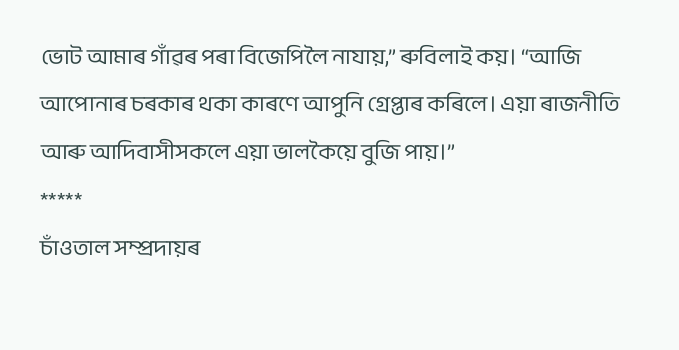ভোট আমাৰ গাঁৱৰ পৰা বিজেপিলৈ নাযায়,” ৰুবিলাই কয়। “আজি আপোনাৰ চৰকাৰ থকা কাৰণে আপুনি গ্ৰেপ্তাৰ কৰিলে। এয়া ৰাজনীতি আৰু আদিবাসীসকলে এয়া ভালকৈয়ে বুজি পায়।”
*****
চাঁওতাল সম্প্ৰদায়ৰ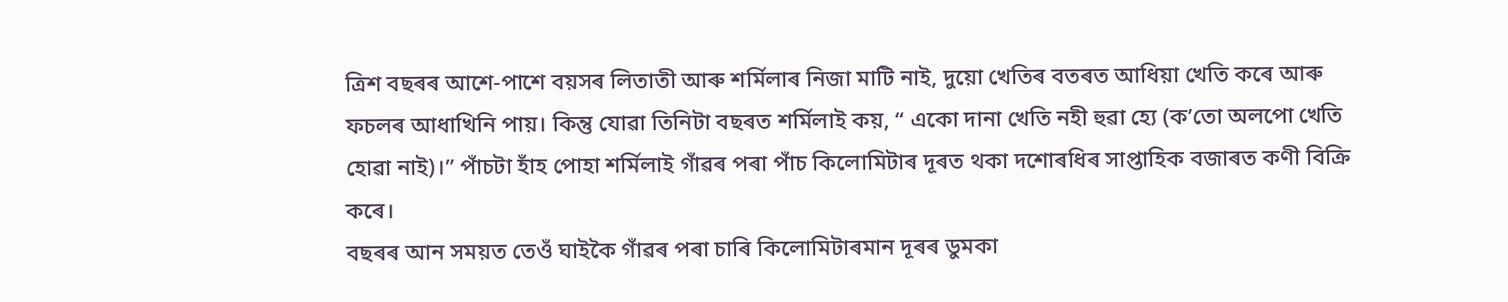ত্ৰিশ বছৰৰ আশে-পাশে বয়সৰ লিতাতী আৰু শৰ্মিলাৰ নিজা মাটি নাই, দুয়ো খেতিৰ বতৰত আধিয়া খেতি কৰে আৰু ফচলৰ আধাখিনি পায়। কিন্তু যোৱা তিনিটা বছৰত শৰ্মিলাই কয়, “ একো দানা খেতি নহী হুৱা হ্যে (ক’তো অলপো খেতি হোৱা নাই)।” পাঁচটা হাঁহ পোহা শৰ্মিলাই গাঁৱৰ পৰা পাঁচ কিলোমিটাৰ দূৰত থকা দশোৰধিৰ সাপ্তাহিক বজাৰত কণী বিক্ৰি কৰে।
বছৰৰ আন সময়ত তেওঁ ঘাইকৈ গাঁৱৰ পৰা চাৰি কিলোমিটাৰমান দূৰৰ ডুমকা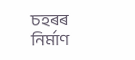চহৰৰ নিৰ্মাণ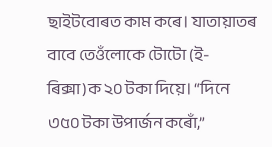ছাইটবোৰত কাম কৰে। যাতায়াতৰ বাবে তেওঁলোকে টোটো (ই-ৰিক্সা)ক ২০ টকা দিয়ে। “দিনে ৩৫০ টকা উপাৰ্জন কৰোঁ,”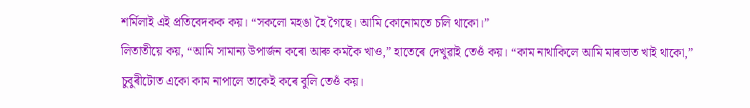শৰ্মিলাই এই প্ৰতিবেদকক কয়। “সকলো মহঙা হৈ গৈছে। আমি কোনোমতে চলি থাকো।”
লিতাতীয়ে কয়, “আমি সামান্য উপাৰ্জন কৰো আৰু কমকৈ খাও,” হাতেৰে দেখুৱাই তেওঁ কয়। “কাম নাথাকিলে আমি মাৰভাত খাই থাকো,” চুবুৰীটোত একো কাম নাপালে তাকেই কৰে বুলি তেওঁ কয়।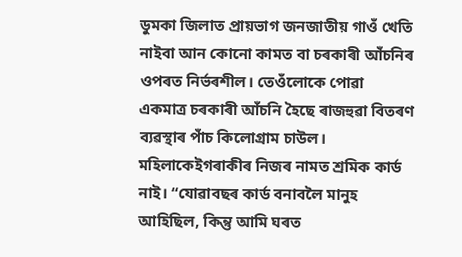ডুমকা জিলাত প্ৰায়ভাগ জনজাতীয় গাওঁ খেতি নাইবা আন কোনো কামত বা চৰকাৰী আঁচনিৰ ওপৰত নিৰ্ভৰশীল। তেওঁলোকে পোৱা একমাত্ৰ চৰকাৰী আঁচনি হৈছে ৰাজহুৱা বিতৰণ ব্যৱস্থাৰ পাঁচ কিলোগ্ৰাম চাউল।
মহিলাকেইগৰাকীৰ নিজৰ নামত শ্ৰমিক কাৰ্ড নাই। “যোৱাবছৰ কাৰ্ড বনাবলৈ মানুহ আহিছিল, কিন্তু আমি ঘৰত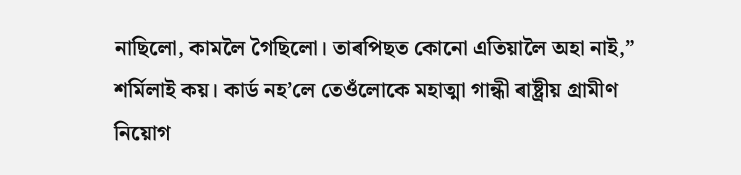নাছিলো, কামলৈ গৈছিলো। তাৰপিছত কোনো এতিয়ালৈ অহা নাই,” শৰ্মিলাই কয়। কাৰ্ড নহ’লে তেওঁলোকে মহাত্মা গান্ধী ৰাষ্ট্ৰীয় গ্ৰামীণ নিয়োগ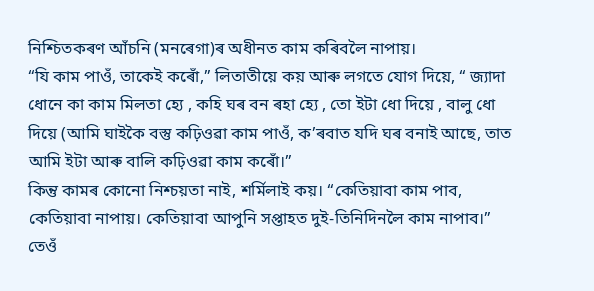নিশ্চিতকৰণ আঁচনি (মনৰেগা)ৰ অধীনত কাম কৰিবলৈ নাপায়।
“যি কাম পাওঁ, তাকেই কৰোঁ,” লিতাতীয়ে কয় আৰু লগতে যোগ দিয়ে, “ জ্যাদা ধোনে কা কাম মিলতা হ্যে , কহি ঘৰ বন ৰহা হ্যে , তো ইটা ধো দিয়ে , বালু ধো দিয়ে (আমি ঘাইকৈ বস্তু কঢ়িওৱা কাম পাওঁ, ক’ৰবাত যদি ঘৰ বনাই আছে, তাত আমি ইটা আৰু বালি কঢ়িওৱা কাম কৰোঁ।”
কিন্তু কামৰ কোনো নিশ্চয়তা নাই, শৰ্মিলাই কয়। “কেতিয়াবা কাম পাব, কেতিয়াবা নাপায়। কেতিয়াবা আপুনি সপ্তাহত দুই-তিনিদিনলৈ কাম নাপাব।” তেওঁ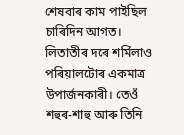শেষবাৰ কাম পাইছিল চাৰিদিন আগত। লিতাতীৰ দৰে শৰ্মিলাও পৰিয়ালটোৰ একমাত্ৰ উপাৰ্জনকাৰী। তেওঁ শহুৰ-শাহু আৰু তিনি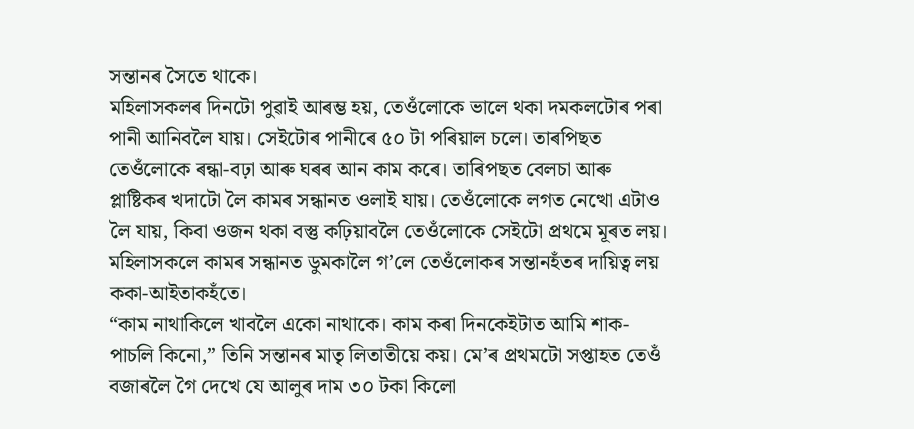সন্তানৰ সৈতে থাকে।
মহিলাসকলৰ দিনটো পুৱাই আৰম্ভ হয়, তেওঁলোকে ভালে থকা দমকলটোৰ পৰা পানী আনিবলৈ যায়। সেইটোৰ পানীৰে ৫০ টা পৰিয়াল চলে। তাৰপিছত তেওঁলোকে ৰন্ধা-বঢ়া আৰু ঘৰৰ আন কাম কৰে। তাৰিপছত বেলচা আৰু প্লাষ্টিকৰ খদাটো লৈ কামৰ সন্ধানত ওলাই যায়। তেওঁলোকে লগত নেত্থো এটাও লৈ যায়, কিবা ওজন থকা বস্তু কঢ়িয়াবলৈ তেওঁলোকে সেইটো প্ৰথমে মূৰত লয়।
মহিলাসকলে কামৰ সন্ধানত ডুমকালৈ গ’লে তেওঁলোকৰ সন্তানহঁতৰ দায়িত্ব লয় ককা-আইতাকহঁতে।
“কাম নাথাকিলে খাবলৈ একো নাথাকে। কাম কৰা দিনকেইটাত আমি শাক-পাচলি কিনো,” তিনি সন্তানৰ মাতৃ লিতাতীয়ে কয়। মে’ৰ প্ৰথমটো সপ্তাহত তেওঁ বজাৰলৈ গৈ দেখে যে আলুৰ দাম ৩০ টকা কিলো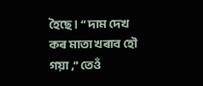হৈছে। “ দাম দেখ কৰ মাতা খৰাব হৌ গয়া ,” তেওঁ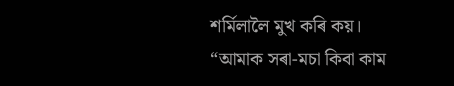শৰ্মিলালৈ মুখ কৰি কয়।
“আমাক সৰা-মচা কিবা কাম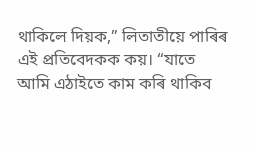থাকিলে দিয়ক,” লিতাতীয়ে পাৰিৰ এই প্ৰতিবেদকক কয়। “যাতে আমি এঠাইতে কাম কৰি থাকিব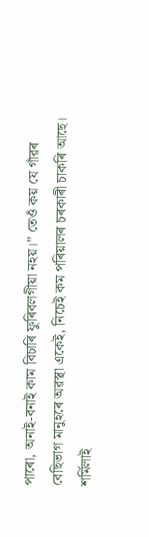পাৰো, অনাই-বনাই কাম বিচাৰি ফুৰিবলগীয়া নহয়।” তেওঁ কয় যে গাঁৱৰ বেছিভাগ মানুহৰে অৱস্থা একেই, নিচেই কম পৰিয়ালৰ চৰকাৰী চাকৰি আছে।
শৰ্মিলাই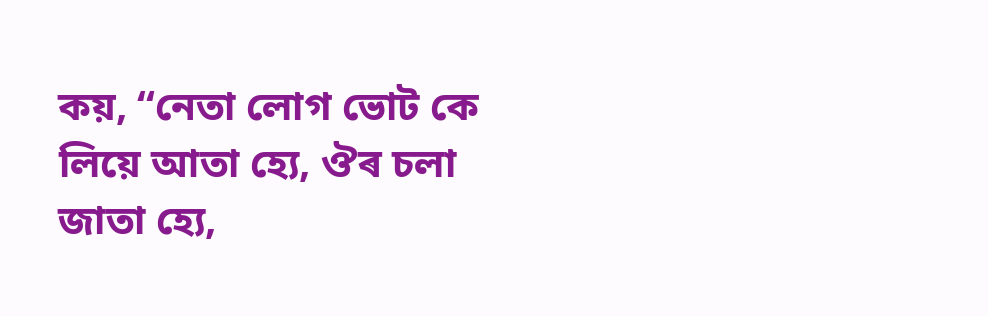কয়, “নেতা লোগ ভোট কে লিয়ে আতা হ্যে, ঔৰ চলা জাতা হ্যে,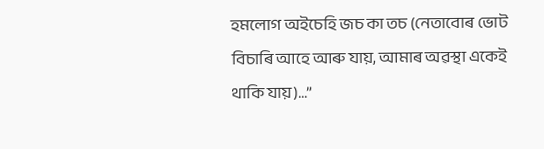হমলোগ অইচেহি জচ কা তচ (নেতাবোৰ ভোট বিচাৰি আহে আৰু যায়, আমাৰ অৱস্থা একেই থাকি যায়)...”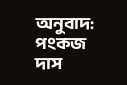অনুবাদ: পংকজ দাস